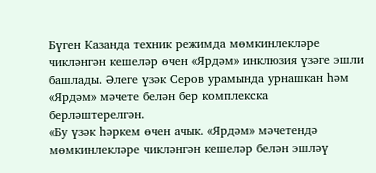Бүген Казанда техник режимда мөмкинлекләре чикләнгән кешеләр өчен «Ярдәм» инклюзия үзәге эшли башлады. Әлеге үзәк Серов урамында урнашкан һәм «Ярдәм» мәчете белән бер комплекска берләштерелгән.
«Бу үзәк һәркем өчен ачык. «Ярдәм» мәчетендә мөмкинлекләре чикләнгән кешеләр белән эшләү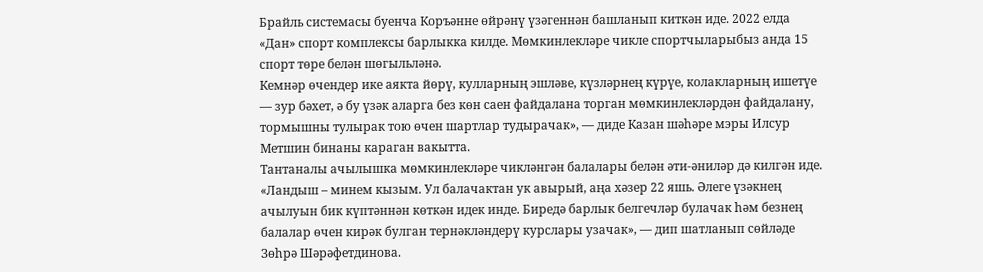Брайль системасы буенча Коръәнне өйрәнү үзәгеннән башланып киткән иде. 2022 елда «Дан» спорт комплексы барлыкка килде. Мөмкинлекләре чикле спортчыларыбыз анда 15 спорт төре белән шөгыльләнә.
Кемнәр өчендер ике аякта йөрү, кулларның эшләве, күзләрнең күрүе, колакларның ишетүе — зур бәхет, ә бу үзәк аларга без көн саен файдалана торган мөмкинлекләрдән файдалану, тормышны тулырак тою өчен шартлар тудырачак», — диде Казан шәһәре мэры Илсур Метшин бинаны караган вакытта.
Тантаналы ачылышка мөмкинлекләре чикләнгән балалары белән әти-әниләр дә килгән иде.
«Ландыш – минем кызым. Ул балачактан ук авырый, аңа хәзер 22 яшь. Әлеге үзәкнең ачылуын бик күптәннән көткән идек инде. Биредә барлык белгечләр булачак һәм безнең балалар өчен кирәк булган тернәкләндерү курслары узачак», — дип шатланып сөйләде Зөһрә Шәрәфетдинова.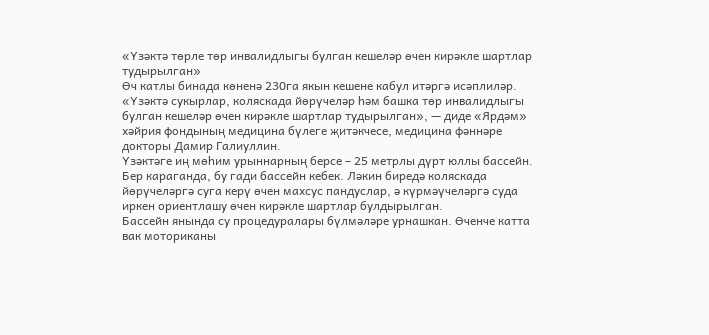«Үзәктә төрле төр инвалидлыгы булган кешеләр өчен кирәкле шартлар тудырылган»
Өч катлы бинада көненә 230га якын кешене кабул итәргә исәплиләр.
«Үзәктә сукырлар, коляскада йөрүчеләр һәм башка төр инвалидлыгы булган кешеләр өчен кирәкле шартлар тудырылган», — диде «Ярдәм» хәйрия фондының медицина бүлеге җитәкчесе, медицина фәннәре докторы Дамир Галиуллин.
Үзәктәге иң мөһим урыннарның берсе – 25 метрлы дүрт юллы бассейн. Бер караганда, бу гади бассейн кебек. Ләкин биредә коляскада йөрүчеләргә суга керү өчен махсус пандуслар, ә күрмәүчеләргә суда иркен ориентлашу өчен кирәкле шартлар булдырылган.
Бассейн янында су процедуралары бүлмәләре урнашкан. Өченче катта вак моториканы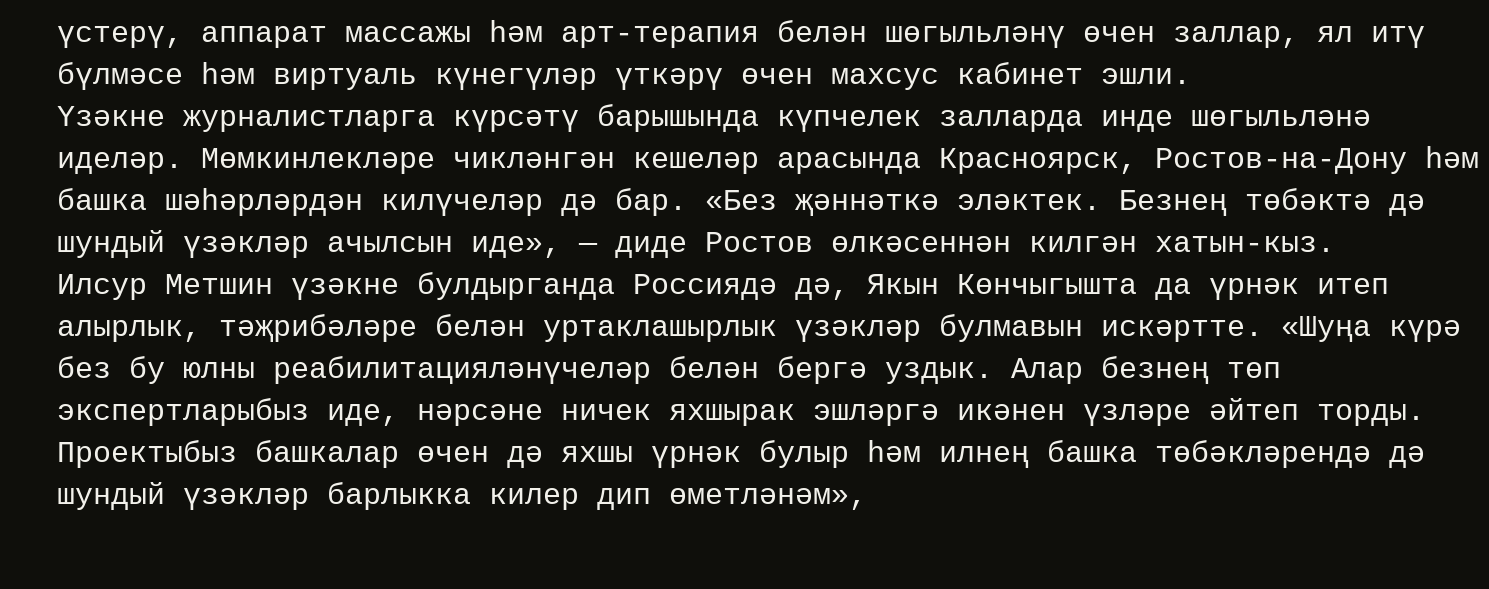үстерү, аппарат массажы һәм арт-терапия белән шөгыльләнү өчен заллар, ял итү бүлмәсе һәм виртуаль күнегүләр үткәрү өчен махсус кабинет эшли.
Үзәкне журналистларга күрсәтү барышында күпчелек залларда инде шөгыльләнә иделәр. Мөмкинлекләре чикләнгән кешеләр арасында Красноярск, Ростов-на-Дону һәм башка шәһәрләрдән килүчеләр дә бар. «Без җәннәткә эләктек. Безнең төбәктә дә шундый үзәкләр ачылсын иде», — диде Ростов өлкәсеннән килгән хатын-кыз.
Илсур Метшин үзәкне булдырганда Россиядә дә, Якын Көнчыгышта да үрнәк итеп алырлык, тәҗрибәләре белән уртаклашырлык үзәкләр булмавын искәртте. «Шуңа күрә без бу юлны реабилитацияләнүчеләр белән бергә уздык. Алар безнең төп экспертларыбыз иде, нәрсәне ничек яхшырак эшләргә икәнен үзләре әйтеп торды. Проектыбыз башкалар өчен дә яхшы үрнәк булыр һәм илнең башка төбәкләрендә дә шундый үзәкләр барлыкка килер дип өметләнәм»,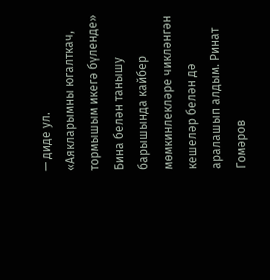— диде ул.
«Аякларымны югалткач, тормышым икегә бүленде»
Бина белән танышу барышында кайбер мөмкинлекләре чикләнгән кешеләр белән дә аралашып алдым. Ринат Гомәров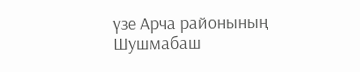үзе Арча районының Шушмабаш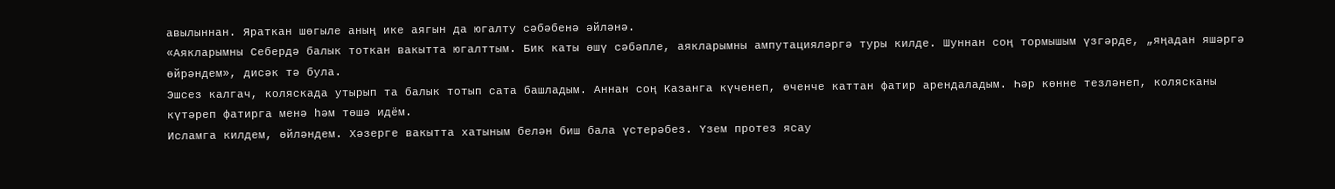авылыннан. Яраткан шөгыле аның ике аягын да югалту сәбәбенә әйләнә.
«Аякларымны Себердә балык тоткан вакытта югалттым. Бик каты өшү сәбәпле, аякларымны ампутацияләргә туры килде. Шуннан соң тормышым үзгәрде, „яңадан яшәргә өйрәндем», дисәк тә була.
Эшсез калгач, коляскада утырып та балык тотып сата башладым. Аннан соң Казанга күченеп, өченче каттан фатир арендаладым. Һәр көнне тезләнеп, колясканы күтәреп фатирга менә һәм төшә идём.
Исламга килдем, өйләндем. Хәзерге вакытта хатыным белән биш бала үстерәбез. Үзем протез ясау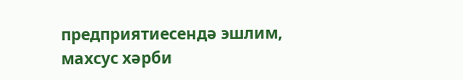предприятиесендә эшлим, махсус хәрби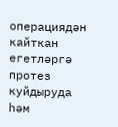операциядән кайткан егетләргә протез куйдыруда һәм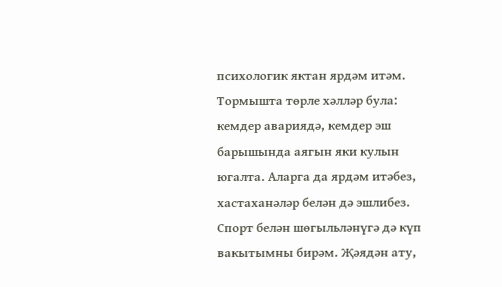психологик яктан ярдәм итәм. Тормышта төрле хәлләр була: кемдер авариядә, кемдер эш барышында аягын яки кулын югалта. Аларга да ярдәм итәбез, хастаханәләр белән дә эшлибез.
Спорт белән шөгыльләнүгә дә күп вакытымны бирәм. Җәядән ату,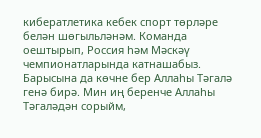кибератлетика кебек спорт төрләре белән шөгыльләнәм. Команда оештырып, Россия һәм Мәскәү чемпионатларында катнашабыз.
Барысына да көчне бер Аллаһы Тәгалә генә бирә. Мин иң беренче Аллаһы Тәгаләдән сорыйм,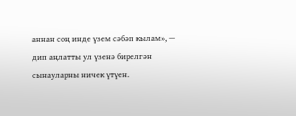аннан соң инде үзем сәбәп кылам», — дип аңлатты ул үзенә бирелгән сынауларны ничек үтүен.